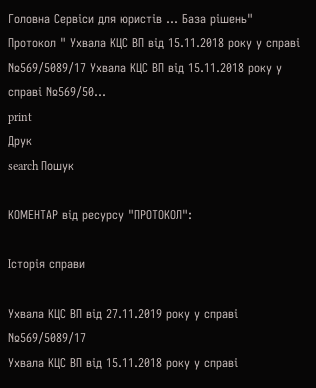Головна Сервіси для юристів ... База рішень" Протокол " Ухвала КЦС ВП від 15.11.2018 року у справі №569/5089/17 Ухвала КЦС ВП від 15.11.2018 року у справі №569/50...
print
Друк
search Пошук

КОМЕНТАР від ресурсу "ПРОТОКОЛ":

Історія справи

Ухвала КЦС ВП від 27.11.2019 року у справі №569/5089/17
Ухвала КЦС ВП від 15.11.2018 року у справі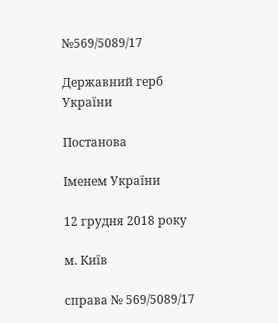№569/5089/17

Державний герб України

Постанова

Іменем України

12 грудня 2018 року

м. Київ

справа № 569/5089/17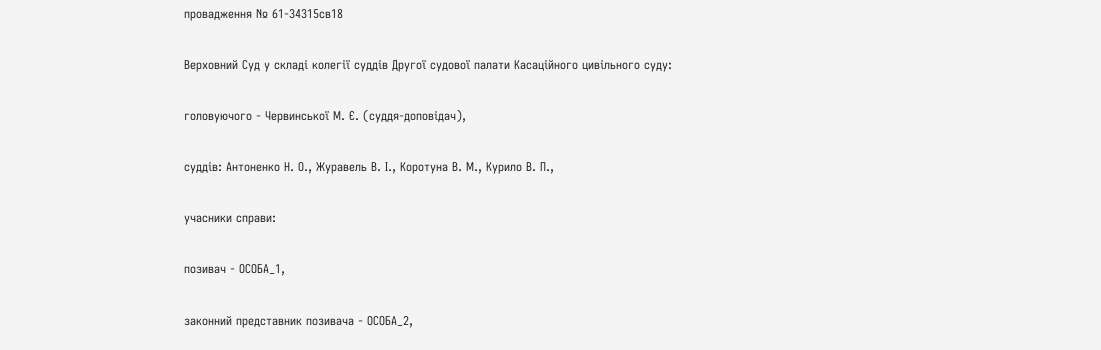провадження № 61-34315св18

Верховний Суд у складі колегії суддів Другої судової палати Касаційного цивільного суду:

головуючого - Червинської М. Є. (суддя-доповідач),

суддів: Антоненко Н. О., Журавель В. І., Коротуна В. М., Курило В. П.,

учасники справи:

позивач - ОСОБА_1,

законний представник позивача - ОСОБА_2,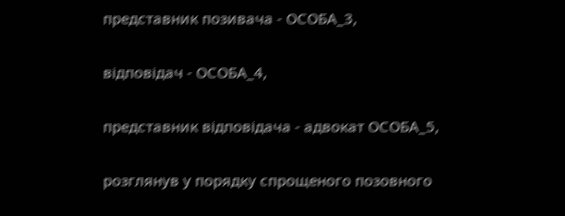представник позивача - ОСОБА_3,

відповідач - ОСОБА_4,

представник відповідача - адвокат ОСОБА_5,

розглянув у порядку спрощеного позовного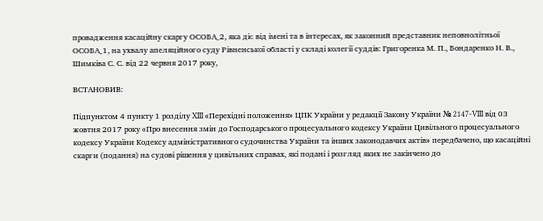провадження касаційну скаргу ОСОБА_2, яка діє від імені та в інтересах, як законний представник неповнолітньої ОСОБА_1, на ухвалу апеляційного суду Рівненської області у складі колегії суддів: Григоренка М. П., Бондаренко Н. В., Шимківа С. С. від 22 червня 2017 року,

ВСТАНОВИВ:

Підпунктом 4 пункту 1 розділу XIII «Перехідні положення» ЦПК України у редакції Закону України № 2147-VIII від 03 жовтня 2017 року «Про внесення змін до Господарського процесуального кодексу України Цивільного процесуального кодексу України Кодексу адміністративного судочинства України та інших законодавчих актів» передбачено, що касаційні скарги (подання) на судові рішення у цивільних справах, які подані і розгляд яких не закінчено до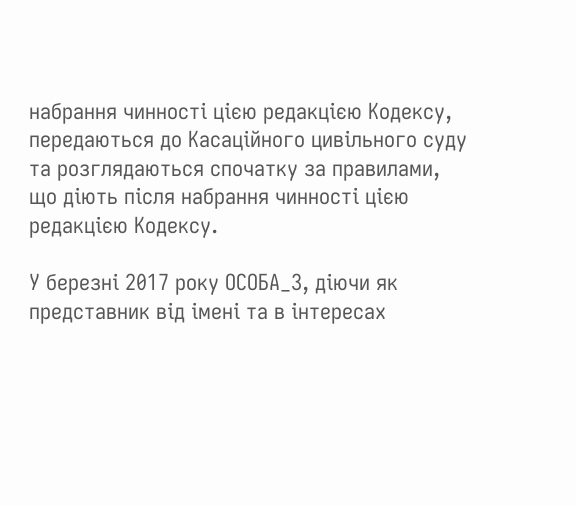набрання чинності цією редакцією Кодексу, передаються до Касаційного цивільного суду та розглядаються спочатку за правилами, що діють після набрання чинності цією редакцією Кодексу.

У березні 2017 року ОСОБА_3, діючи як представник від імені та в інтересах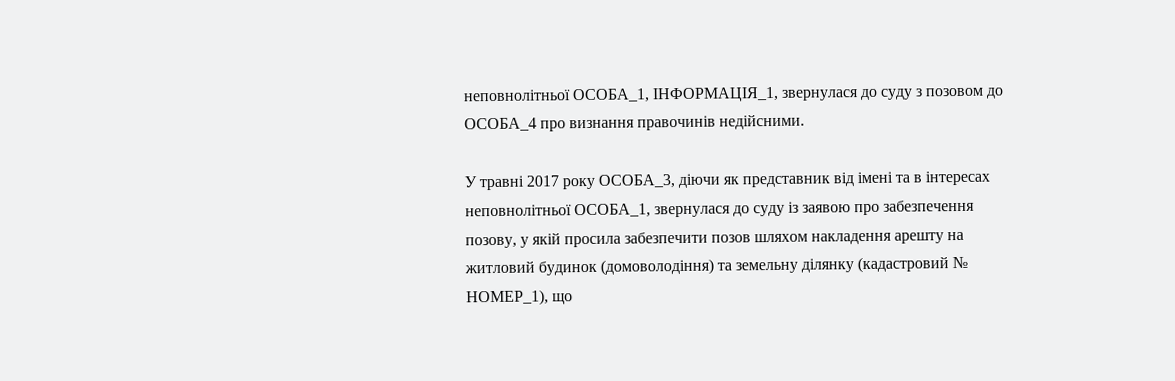неповнолітньої ОСОБА_1, ІНФОРМАЦІЯ_1, звернулася до суду з позовом до ОСОБА_4 про визнання правочинів недійсними.

У травні 2017 року ОСОБА_3, діючи як представник від імені та в інтересах неповнолітньої ОСОБА_1, звернулася до суду із заявою про забезпечення позову, у якій просила забезпечити позов шляхом накладення арешту на житловий будинок (домоволодіння) та земельну ділянку (кадастровий № НОМЕР_1), що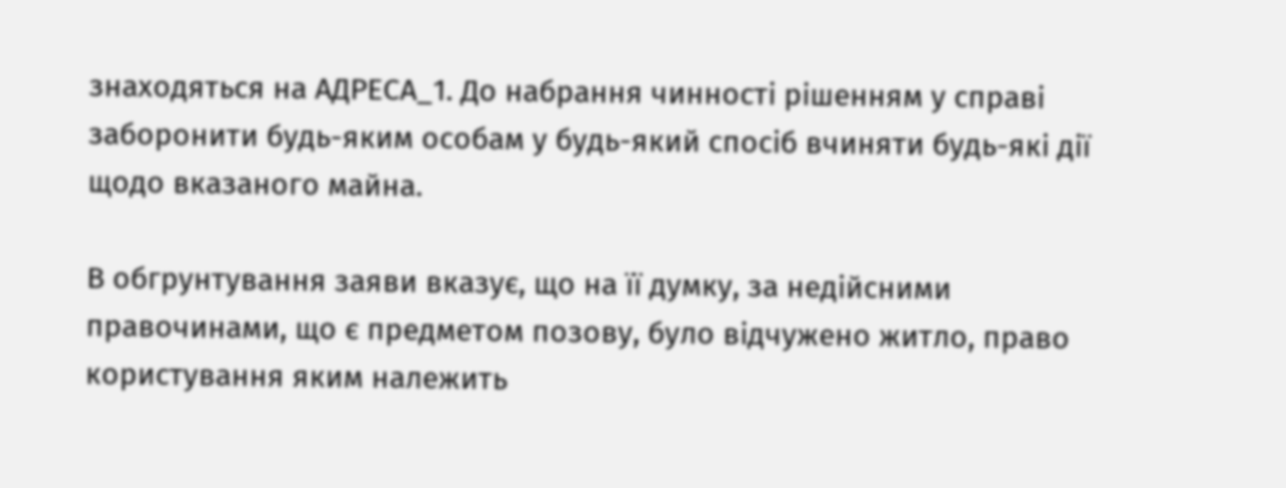знаходяться на АДРЕСА_1. До набрання чинності рішенням у справі заборонити будь-яким особам у будь-який спосіб вчиняти будь-які дії щодо вказаного майна.

В обгрунтування заяви вказує, що на її думку, за недійсними правочинами, що є предметом позову, було відчужено житло, право користування яким належить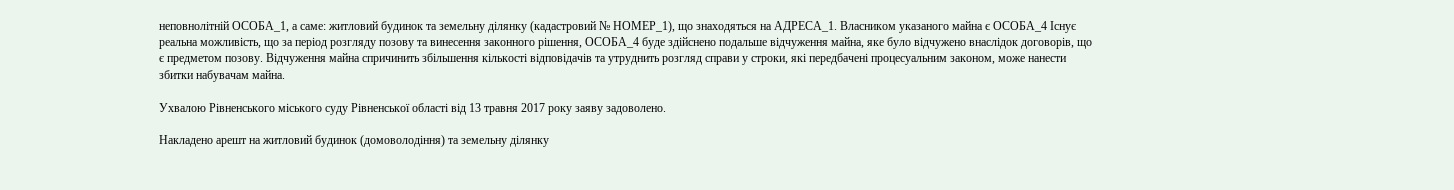неповнолітній ОСОБА_1, а саме: житловий будинок та земельну ділянку (кадастровий № НОМЕР_1), що знаходяться на АДРЕСА_1. Власником указаного майна є ОСОБА_4 Існує реальна можливість, що за період розгляду позову та винесення законного рішення, ОСОБА_4 буде здійснено подальше відчуження майна, яке було відчужено внаслідок договорів, що є предметом позову. Відчуження майна спричинить збільшення кількості відповідачів та утруднить розгляд справи у строки, які передбачені процесуальним законом, може нанести збитки набувачам майна.

Ухвалою Рiвненського мiського суду Рівненської області від 13 травня 2017 року заяву задоволено.

Накладено арешт на житловий будинок (домоволодіння) та земельну ділянку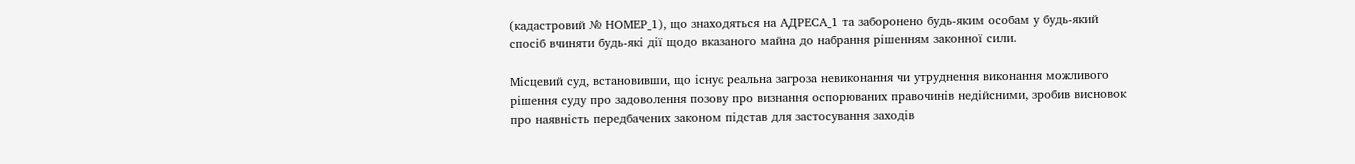(кадастровий № НОМЕР_1), що знаходяться на АДРЕСА_1 та заборонено будь-яким особам у будь-який спосіб вчиняти будь-які дії щодо вказаного майна до набрання рішенням законної сили.

Місцевий суд, встановивши, що існує реальна загроза невиконання чи утруднення виконання можливого рішення суду про задоволення позову про визнання оспорюваних правочинів недійсними, зробив висновок про наявність передбачених законом підстав для застосування заходів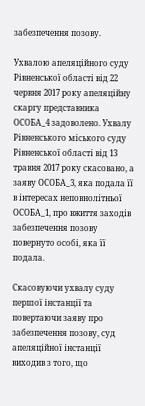забезпечення позову.

Ухвалою апеляційного суду Рівненської області від 22 червня 2017 року апеляційну скаргу представника ОСОБА_4 задоволено. Ухвалу Рiвненського мiського суду Рівненської області від 13 травня 2017 року скасовано, а заяву ОСОБА_3, яка подала її в інтересах неповнолітньої ОСОБА_1, про вжиття заходів забезпечення позову повернуто особі, яка її подала.

Скасовуючи ухвалу суду першої інстанції та повертаючи заяву про забезпечення позову, суд апеляційної інстанції виходив з того, що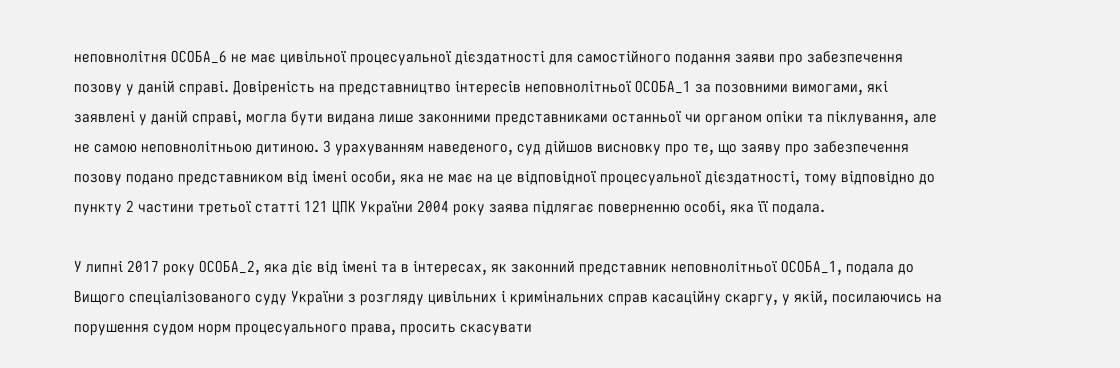неповнолітня ОСОБА_6 не має цивільної процесуальної дієздатності для самостійного подання заяви про забезпечення позову у даній справі. Довіреність на представництво інтересів неповнолітньої ОСОБА_1 за позовними вимогами, які заявлені у даній справі, могла бути видана лише законними представниками останньої чи органом опіки та піклування, але не самою неповнолітньою дитиною. З урахуванням наведеного, суд дійшов висновку про те, що заяву про забезпечення позову подано представником від імені особи, яка не має на це відповідної процесуальної дієздатності, тому відповідно до пункту 2 частини третьої статті 121 ЦПК України 2004 року заява підлягає поверненню особі, яка її подала.

У липні 2017 року ОСОБА_2, яка діє від імені та в інтересах, як законний представник неповнолітньої ОСОБА_1, подала до Вищого спеціалізованого суду України з розгляду цивільних і кримінальних справ касаційну скаргу, у якій, посилаючись на порушення судом норм процесуального права, просить скасувати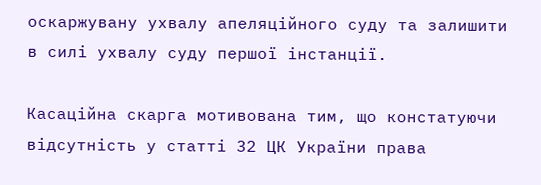оскаржувану ухвалу апеляційного суду та залишити в силі ухвалу суду першої інстанції.

Касаційна скарга мотивована тим, що констатуючи відсутність у статті 32 ЦК України права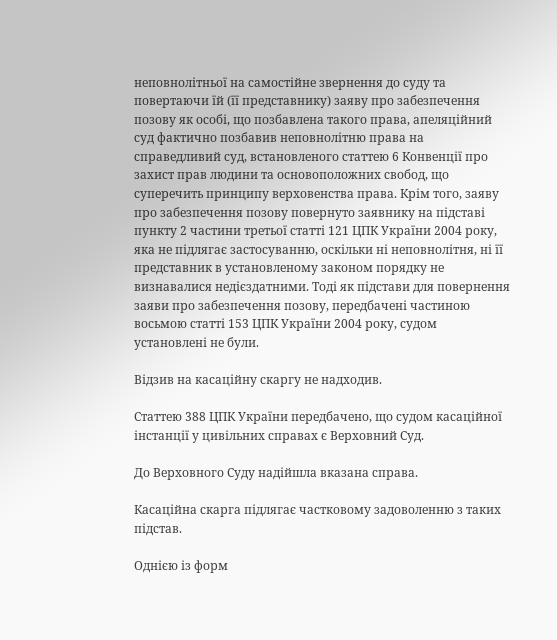неповнолітньої на самостійне звернення до суду та повертаючи їй (її представнику) заяву про забезпечення позову як особі, що позбавлена такого права, апеляційний суд фактично позбавив неповнолітню права на справедливий суд, встановленого статтею 6 Конвенції про захист прав людини та основоположних свобод, що суперечить принципу верховенства права. Крім того, заяву про забезпечення позову повернуто заявнику на підставі пункту 2 частини третьої статті 121 ЦПК України 2004 року, яка не підлягає застосуванню, оскільки ні неповнолітня, ні її представник в установленому законом порядку не визнавалися недієздатними. Тоді як підстави для повернення заяви про забезпечення позову, передбачені частиною восьмою статті 153 ЦПК України 2004 року, судом установлені не були.

Відзив на касаційну скаргу не надходив.

Статтею 388 ЦПК України передбачено, що судом касаційної інстанції у цивільних справах є Верховний Суд.

До Верховного Суду надійшла вказана справа.

Касаційна скарга підлягає частковому задоволенню з таких підстав.

Однією із форм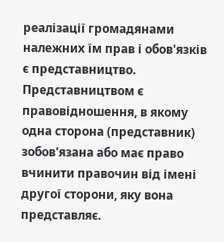реалізації громадянами належних їм прав і обов'язків є представництво. Представництвом є правовідношення, в якому одна сторона (представник) зобов'язана або має право вчинити правочин від імені другої сторони, яку вона представляє.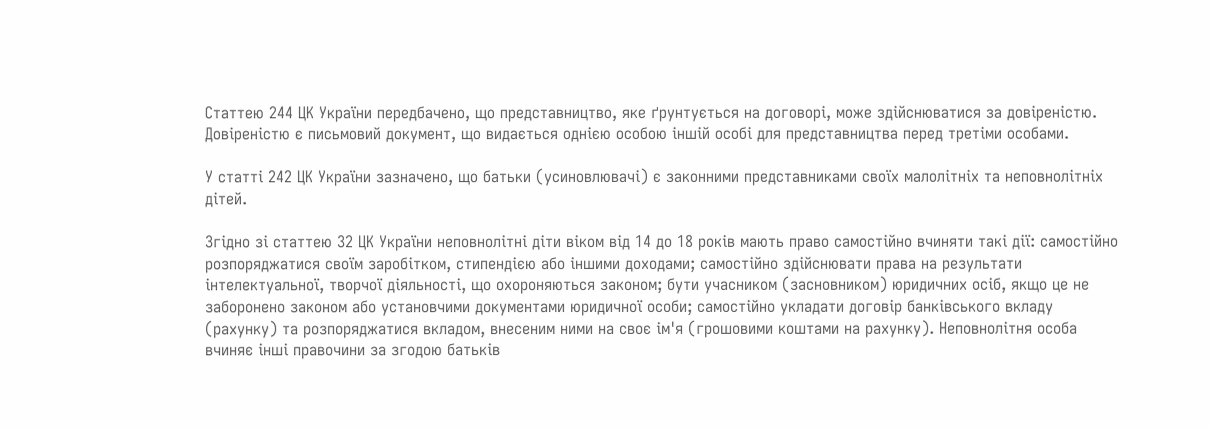Статтею 244 ЦК України передбачено, що представництво, яке ґрунтується на договорі, може здійснюватися за довіреністю. Довіреністю є письмовий документ, що видається однією особою іншій особі для представництва перед третіми особами.

У статті 242 ЦК України зазначено, що батьки (усиновлювачі) є законними представниками своїх малолітніх та неповнолітніх дітей.

Згідно зі статтею 32 ЦК України неповнолітні діти віком від 14 до 18 років мають право самостійно вчиняти такі дії: самостійно розпоряджатися своїм заробітком, стипендією або іншими доходами; самостійно здійснювати права на результати інтелектуальної, творчої діяльності, що охороняються законом; бути учасником (засновником) юридичних осіб, якщо це не заборонено законом або установчими документами юридичної особи; самостійно укладати договір банківського вкладу (рахунку) та розпоряджатися вкладом, внесеним ними на своє ім'я (грошовими коштами на рахунку). Неповнолітня особа вчиняє інші правочини за згодою батьків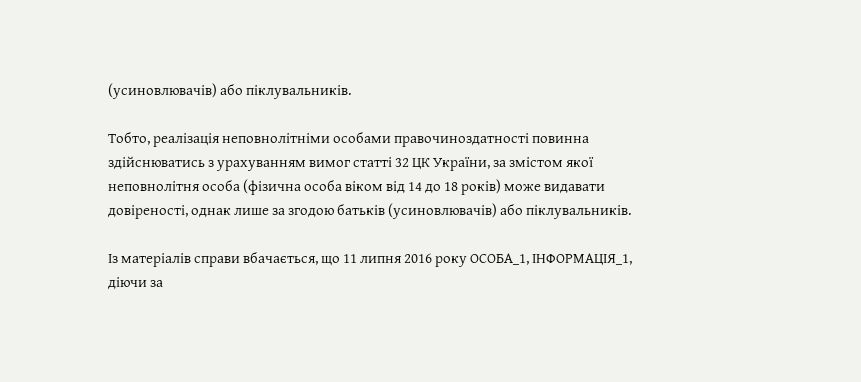(усиновлювачів) або піклувальників.

Тобто, реалізація неповнолітніми особами правочиноздатності повинна здійснюватись з урахуванням вимог статті 32 ЦК України, за змістом якої неповнолітня особа (фізична особа віком від 14 до 18 років) може видавати довіреності, однак лише за згодою батьків (усиновлювачів) або піклувальників.

Із матеріалів справи вбачається, що 11 липня 2016 року ОСОБА_1, ІНФОРМАЦІЯ_1, діючи за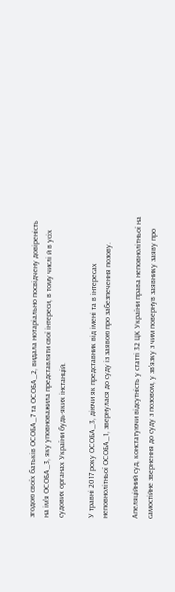згодою своїх батьків ОСОБА_7 та ОСОБА_2, видала нотаріально посвідчену довіреність на ім'я ОСОБА_3, яку уповноважила представляти свої інтереси, в тому числі й в усіх судових органах України будь-яких інстанцій.

У травні 2017 року ОСОБА_3, діючи як представник від імені та в інтересах неповнолітньої ОСОБА_1, звернулася до суду із заявою про забезпечення позову.

Апеляційний суд, констатуючи відсутність у статті 32 ЦК України права неповнолітньої на самостійне звернення до суду з позовом, у зв'язку з чим повернув заявнику заяву про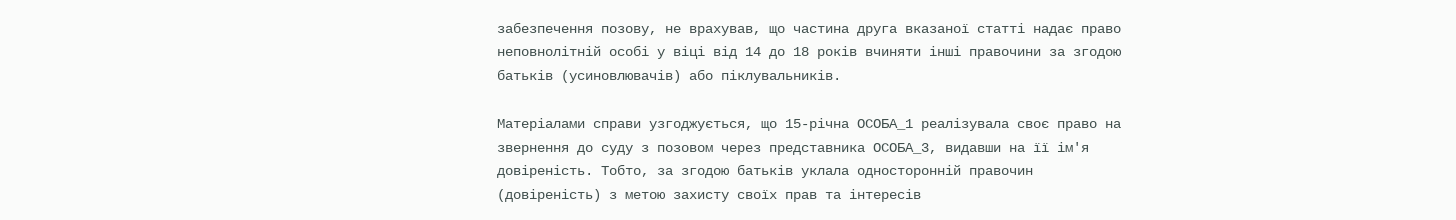забезпечення позову, не врахував, що частина друга вказаної статті надає право неповнолітній особі у віці від 14 до 18 років вчиняти інші правочини за згодою батьків (усиновлювачів) або піклувальників.

Матеріалами справи узгоджується, що 15-річна ОСОБА_1 реалізувала своє право на звернення до суду з позовом через представника ОСОБА_3, видавши на її ім'я довіреність. Тобто, за згодою батьків уклала односторонній правочин (довіреність) з метою захисту своїх прав та інтересів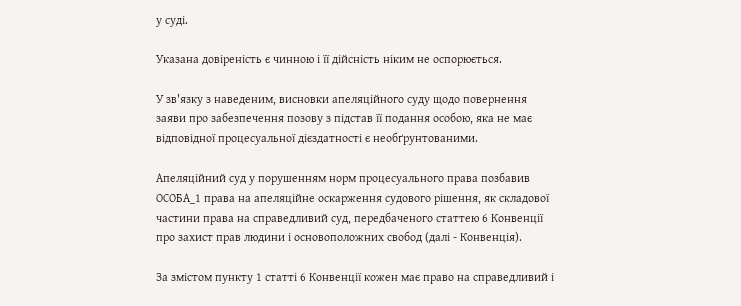у суді.

Указана довіреність є чинною і її дійсність ніким не оспорюється.

У зв'язку з наведеним, висновки апеляційного суду щодо повернення заяви про забезпечення позову з підстав її подання особою, яка не має відповідної процесуальної дієздатності є необґрунтованими.

Апеляційний суд у порушенням норм процесуального права позбавив ОСОБА_1 права на апеляційне оскарження судового рішення, як складової частини права на справедливий суд, передбаченого статтею 6 Конвенції про захист прав людини і основоположних свобод (далі - Конвенція).

За змістом пункту 1 статті 6 Конвенції кожен має право на справедливий і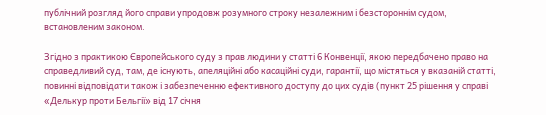публічний розгляд його справи упродовж розумного строку незалежним і безстороннім судом, встановленим законом.

Згідно з практикою Європейського суду з прав людини у статті 6 Конвенції, якою передбачено право на справедливий суд, там, де існують, апеляційні або касаційні суди, гарантії, що містяться у вказаній статті, повинні відповідати також і забезпеченню ефективного доступу до цих судів (пункт 25 рішення у справі «Делькур проти Бельгії» від 17 січня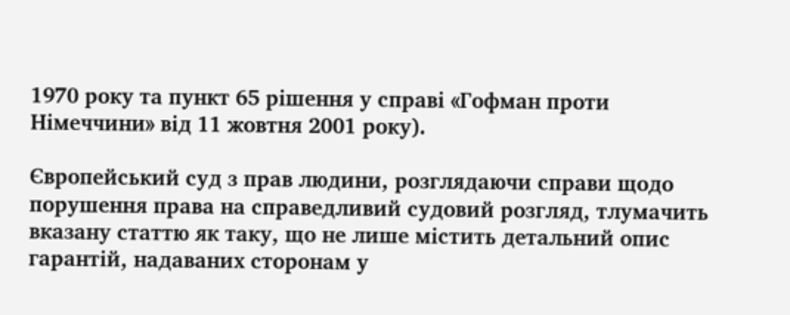1970 року та пункт 65 рішення у справі «Гофман проти Німеччини» від 11 жовтня 2001 року).

Європейський суд з прав людини, розглядаючи справи щодо порушення права на справедливий судовий розгляд, тлумачить вказану статтю як таку, що не лише містить детальний опис гарантій, надаваних сторонам у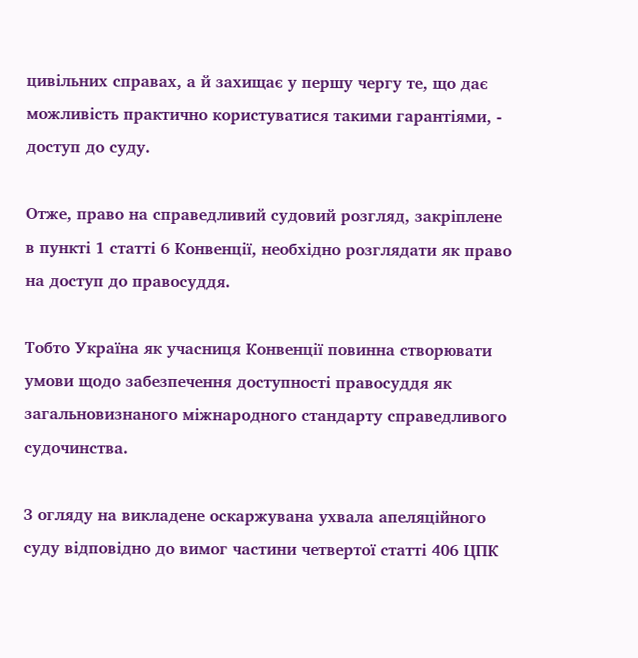цивільних справах, а й захищає у першу чергу те, що дає можливість практично користуватися такими гарантіями, - доступ до суду.

Отже, право на справедливий судовий розгляд, закріплене в пункті 1 статті 6 Конвенції, необхідно розглядати як право на доступ до правосуддя.

Тобто Україна як учасниця Конвенції повинна створювати умови щодо забезпечення доступності правосуддя як загальновизнаного міжнародного стандарту справедливого судочинства.

З огляду на викладене оскаржувана ухвала апеляційного суду відповідно до вимог частини четвертої статті 406 ЦПК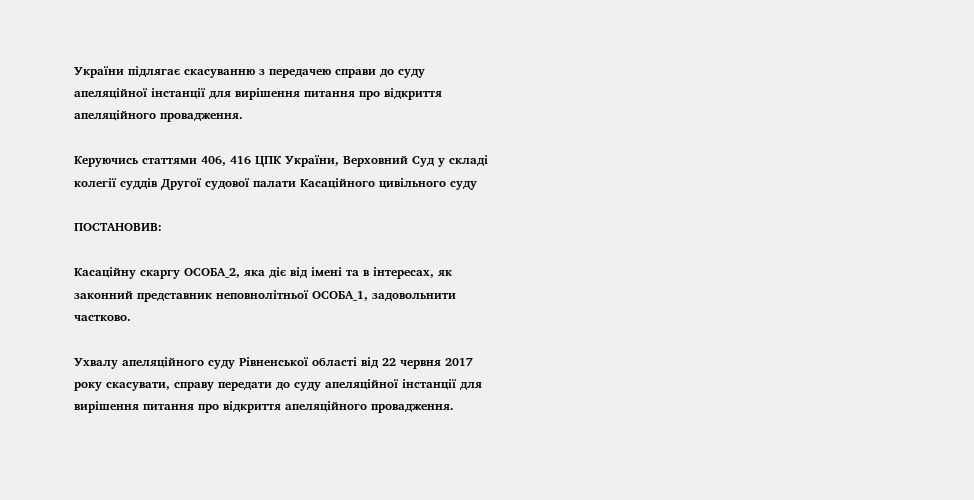України підлягає скасуванню з передачею справи до суду апеляційної інстанції для вирішення питання про відкриття апеляційного провадження.

Керуючись статтями 406, 416 ЦПК України, Верховний Суд у складі колегії суддів Другої судової палати Касаційного цивільного суду

ПОСТАНОВИВ:

Касаційну скаргу ОСОБА_2, яка діє від імені та в інтересах, як законний представник неповнолітньої ОСОБА_1, задовольнити частково.

Ухвалу апеляційного суду Рівненської області від 22 червня 2017 року скасувати, справу передати до суду апеляційної інстанції для вирішення питання про відкриття апеляційного провадження.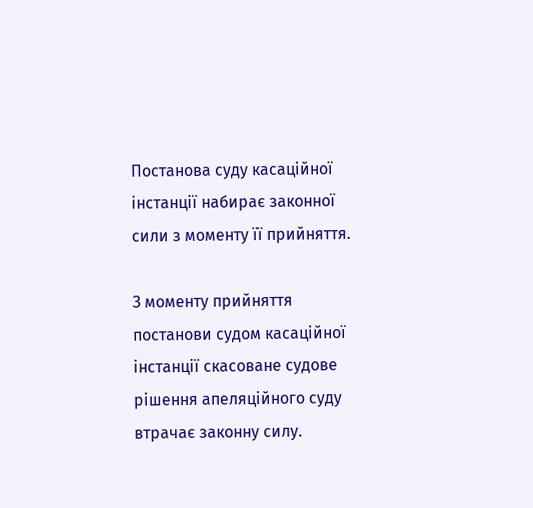Постанова суду касаційної інстанції набирає законної сили з моменту її прийняття.

З моменту прийняття постанови судом касаційної інстанції скасоване судове рішення апеляційного суду втрачає законну силу.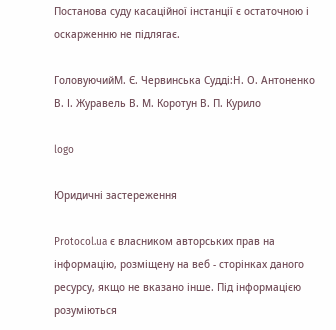Постанова суду касаційної інстанції є остаточною і оскарженню не підлягає.

ГоловуючийМ. Є. Червинська Судді:Н. О. Антоненко В. І. Журавель В. М. Коротун В. П. Курило

logo

Юридичні застереження

Protocol.ua є власником авторських прав на інформацію, розміщену на веб - сторінках даного ресурсу, якщо не вказано інше. Під інформацією розуміються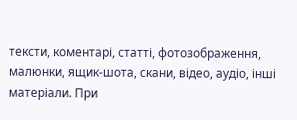тексти, коментарі, статті, фотозображення, малюнки, ящик-шота, скани, відео, аудіо, інші матеріали. При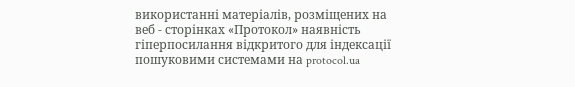використанні матеріалів, розміщених на веб - сторінках «Протокол» наявність гіперпосилання відкритого для індексації пошуковими системами на protocol.ua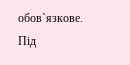обов`язкове. Під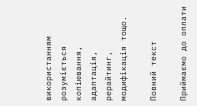використанням розуміється копіювання, адаптація, рерайтинг, модифікація тощо.

Повний текст

Приймаємо до оплати